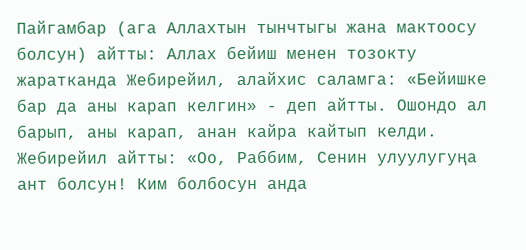Пайгамбар (ага Аллахтын тынчтыгы жана мактоосу болсун) айтты: Аллах бейиш менен тозокту жаратканда Жебирейил, алайхис саламга: «Бейишке бар да аны карап келгин» - деп айтты. Ошондо ал барып, аны карап, анан кайра кайтып келди. Жебирейил айтты: «Оо, Раббим, Сенин улуулугуңа ант болсун! Ким болбосун анда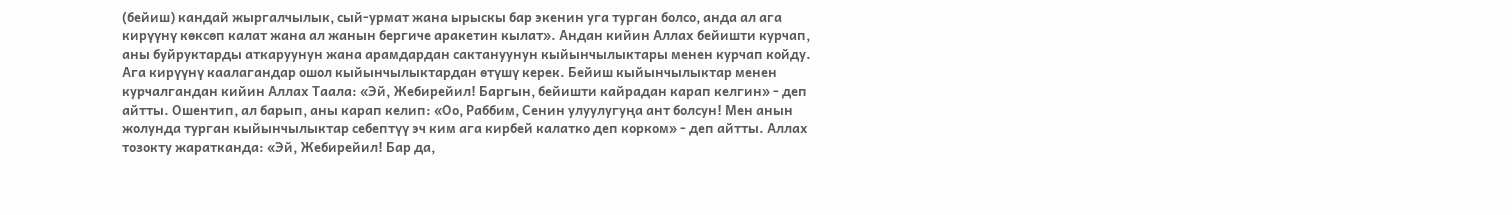(бейиш) кандай жыргалчылык, сый-урмат жана ырыскы бар экенин уга турган болсо, анда ал ага кирүүнү көксөп калат жана ал жанын бергиче аракетин кылат». Андан кийин Аллах бейишти курчап, аны буйруктарды аткаруунун жана арамдардан сактануунун кыйынчылыктары менен курчап койду. Ага кирүүнү каалагандар ошол кыйынчылыктардан өтүшү керек. Бейиш кыйынчылыктар менен курчалгандан кийин Аллах Таала: «Эй, Жебирейил! Баргын, бейишти кайрадан карап келгин» - деп айтты. Ошентип, ал барып, аны карап келип: «Оо, Раббим, Сенин улуулугуңа ант болсун! Мен анын жолунда турган кыйынчылыктар себептүү эч ким ага кирбей калатко деп корком» - деп айтты. Аллах тозокту жаратканда: «Эй, Жебирейил! Бар да,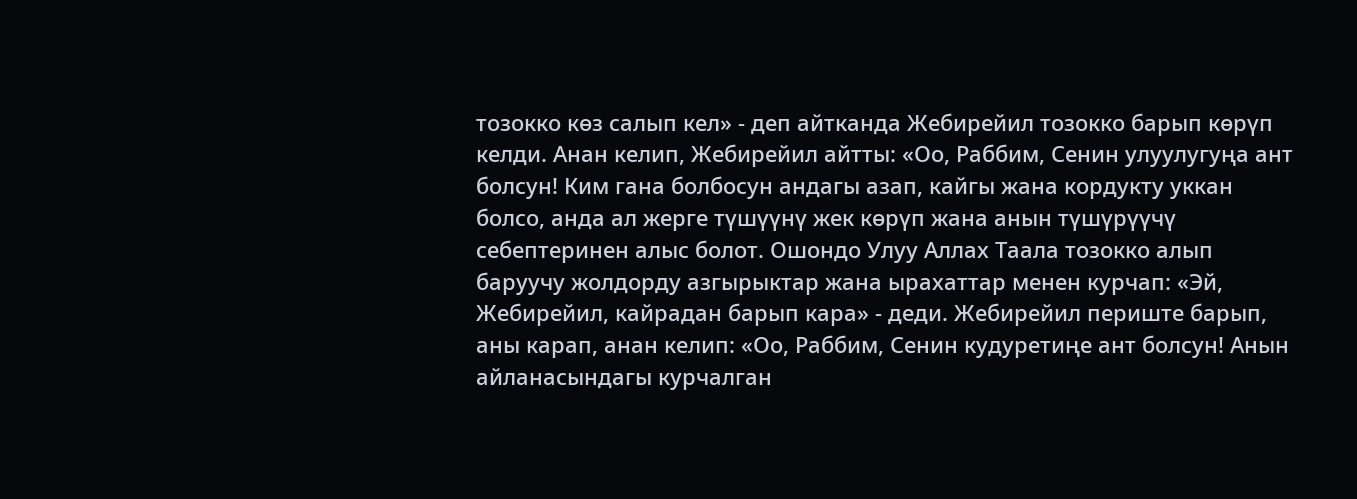тозокко көз салып кел» - деп айтканда Жебирейил тозокко барып көрүп келди. Анан келип, Жебирейил айтты: «Оо, Раббим, Сенин улуулугуңа ант болсун! Ким гана болбосун андагы азап, кайгы жана кордукту уккан болсо, анда ал жерге түшүүнү жек көрүп жана анын түшүрүүчү себептеринен алыс болот. Ошондо Улуу Аллах Таала тозокко алып баруучу жолдорду азгырыктар жана ырахаттар менен курчап: «Эй, Жебирейил, кайрадан барып кара» - деди. Жебирейил периште барып, аны карап, анан келип: «Оо, Раббим, Сенин кудуретиңе ант болсун! Анын айланасындагы курчалган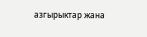азгырыктар жана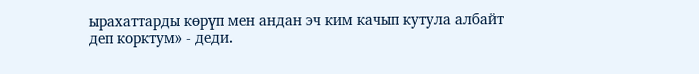ырахаттарды көрүп мен андан эч ким качып кутула албайт деп корктум» - деди.